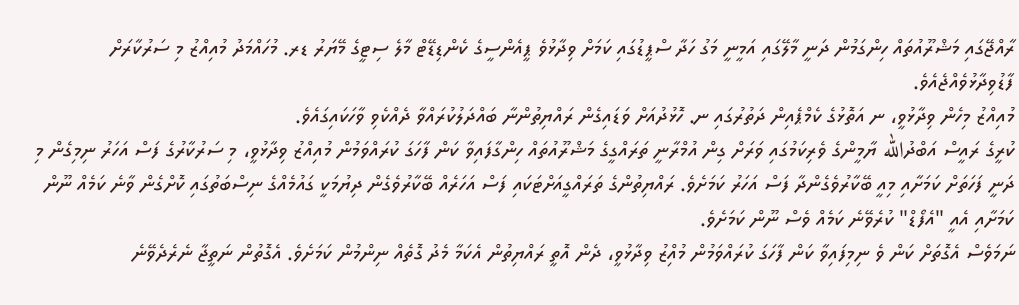ރާއްޖޭގައި މަޝްރޫއުތައް ހިންގަމުން ދަނީ މާލޭގައި އަމީނީ މަގު ހަދާ ސްޕީޑުގައި ކަމަށް ވިދާޅުވެ ޕީއެންސީގެ ކެންޑިޑޭޓް މާލެ ސިޓީގެ މޭޔަރު ޑރ. މުހައްމަދު މުއިއްޒު މި ސަރުކާރަށް ފާޑުވިދާޅުވެއްޖެއެވެ.
މުއިއްޒު މިހެން ވިދާޅުވީ، ނ އަތޮޅުގެ ކެމްޕެއިން ދަތުރުގައި ނ. ހޮޅުދުއަށް ވަޑައިގެން ރައްޔިތުންނާ ބައްދަލުކުރައްވާ ދެއްކެވި ވާހަކައިގައެވެ.
ކުރީގެ ރައީސް އަބްދުالله ޔާމީންގެ ވެރިކަމުގައި ވަރަށް ގިން އުމްރާނީ ތަރައްގީގެ މަޝްރޫއުތައް ހިންގާފައިވާ ކަން ފާހަގަ ކުރައްވަމުން މުއިއްޒު ވިދާޅުވީ، މި ސަރުކާރުގެ ފަސް އަހަރު ނިމިގެން މި ދަނީ ފަހަތަށް ކަމަށާއި މިއީ ބޭކާރުވެގެންދާ ފަސް އަހަރު ކަމަށެވެ. ރައްޔިތުންގެ ތަރައްގީއަށްޓަކައި ފަސް އަހަރެއް ބޭކާރުވެގެން ދިޔުމަކީ ގައުމެއްގެ ނިސްބަތުގައި ކޮށްގެން ވާނެ ކަމެއް ނޫން ކަމަށާއި އެއީ "އެފޯޑް" ކުރެވޭނެ ކަމެއް ވެސް ނޫން ކަމަށެވެ.
ނަމަވެސް އެގޮތަށް ކަން ވެ ނިމިފައިވާ ކަން ފާހަގަ ކުރައްވަމުން މުއިްޒު ވިދާޅުވީ، ދެން އޮތީ ރައްޔިތުން އެކަމާ މެދު ގޮތެއް ނިންމުން ކަމަށެވެ. އެގޮތުން ނަތީޖާ ނެރެދެވޭނެ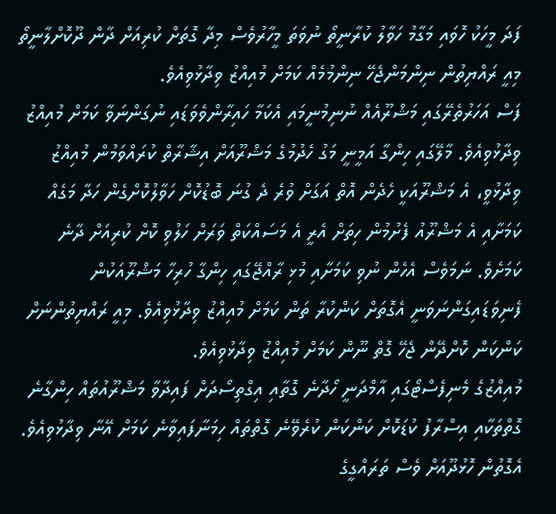ފަދަ މީހަކު ހޮވައި މަގާމު ހަވާލު ކުރާނީތޯ ނުވަތަ މީހާރުވެސް މިދާ ގޮތަށް ކުރިއަށް ދާން ދޫކޮށްލާނީތޯ މިއީ ރައްޔިތުން ނިންމަންޖެހޭ ނިންމުމެއް ކަމަށް މުއިއްޒު ވިދާޅުވިއެވެ.
ފަސް އަހަރުތެރޭގައި މަޝްރޫއެއް ނުނިމުނީމައި އެކަމާ ހައިރާންވެވަޑައި ނުގަންނަވާ ކަމަށް މުއިއްޒު ވިދާޅުވިއެވެ. މާލޭގައި ހިންގާ އަމީނީ މަގު ހެދުމުގެ މަޝްރޫއަށް އިޝާރާތް ކުރައްވަމުން މުއިއްޒު ވިދާޅުވީ، އެ މަޝްރޫއަކީ ހެދެން އޮތް އަގަށް ވުރެ ދެ ގުނަ ބޮޑުކޮށް ހަވާލުކޮށްގެން ހަދާ މަގެއް ކަމަށާއި އެ މަޝްރޫއު ފެށުމުން ހިތަށް އެރީ އެ މަސައްކަތް ވަރަށް ހަލުވި ކޮށް ކުރިއަށް ދާނެ ކަމަށެވެ. ނަމަވެސް އެހެން ނުވި ކަމަށާއި މުޅި ރާއްޖޭގައި ހިންގާ ހުރިހާ މަޝްރޫއަކުން ފެނިވަޑައިގަންނަވަނީ އެގޮތަށް ކަންކުރާ ތަން ކަމަށް މުއިއްޒު ވިދާޅުވިއެވެ. މިއީ ރައްޔިތުންނަށް ކަންކަން ކޮށްދޭން ޖެހޭ ގޮތް ނޫން ކަމަށް މުއިއްޒު ވިދާޅުވިއެވެ.
މުއިއްޒުގެ މެނިފެސްޓޯގައި އާމްދަނީ ހޯދާނެ ގޮތާއި އިގްތިސޯދަށް ފައިދާވާ މަޝްރޫއުތައް ހިންގާނެ ގޮތްތަކާއި އިސްރާފު ކުޑަކޮށް ކަންކަން ކުރެވޭނެ ގޮތްތައް ހިމަނާފައިވާނެ ކަމަށް އޭނާ ވިދާޅުވިއެވެ. އެގޮތުން ހޮޅުދޫއަށް ވެސް ތަރައްގީގެ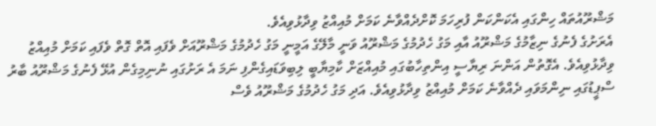މަޝްރޫއުތައް ހިންގައި އެކަންކަން ފުރިހަމަ ކޮށްދެއްވާނެ ކަމަށް މުއިއްޒު ވިދާޅުވިއެވެ.
އެރަށުގެ ފެނުގެ ނިޒާމުގެ މަޝްރޫއު އާއި މަގު ހެދުމުގެ މަޝްރޫއު ވަނީ މާލޭގެ އަމީނީ މަގު ހެދުމުގެ މަޝްރޫއަށް ވެފައި އޮތް ގޮތް ވެފައި ކަމަށް މުއިއްޒު ވިދާޅުވިއެވެ. އެގޮތުން އަންނަ ރިޔާސީ އިންތިހާބުގައި މުއިއްޒަށް ކާމިޔާބީ ލިބިވަޑައިގެންފި ނަމަ އެ ރަށުގައި ނުނިމިގެން އުޅޭ ފެނުގެ މަޝްރޫއު ބާރު ސްޕީޑުގައި ނިންމަވައި ދެއްވާނެ ކަމަށް މުއިއްޒު ވިދާޅުވިއެވެ. އަދި މަގު ހެދުމުގެ މަޝްރޫއު ވެސް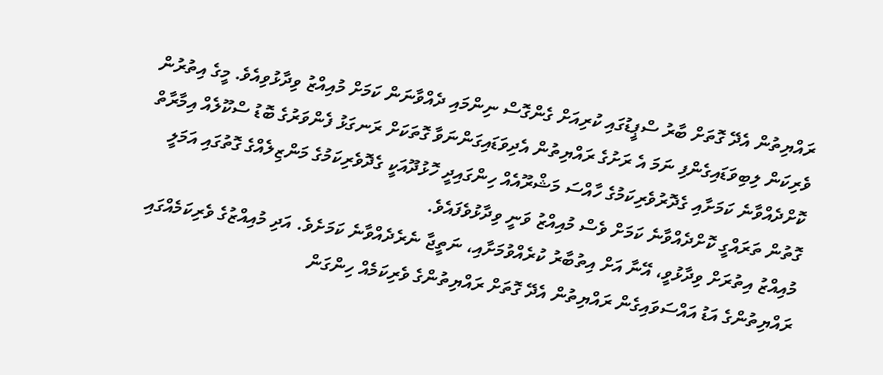ރައްޔިތުން އެދޭ ގޮތަށް ބާރު ސްޕީޑުގައި ކުރިއަށް ގެންގޮސް ނިންމައި ދެއްވާނަން ކަމަށް މުއިއްޒު ވިދާޅުވިއެވެ. މީގެ އިތުރުން ވެރިކަން ލިބިވަޑައިގެންފި ނަމަ އެ ރަށުގެ ރައްޔިތުން އެދިވަޑައިގަންނަވާ ގޮތަކަށް ރަނގަޅު ފެންވަރުގެ ބޮޑު ސްކޫލެއް އިމާރާތް ކޮށްދެއްވާނެ ކަމަށާއި ގެދޮރުވެރިކަމުގެ ހާއްސަ މަޝްރޫއެއް ހިންގައިދީ ހޮޅުދޫއަކީ ގެދޮވެރިކަމުގެ މަންޒިލެއްގެ ގޮތުގައި އަމަލީ ގޮތުން ތަރައްގީ ކޮށްދެއްވާނެ ކަމަށް ވެސް މުއިއްޒު ވަނީ ވިދާޅުވެފައެވެ.
މުއިއްޒު އިތުރަށް ވިދާޅުވީ، އޭނާ އަށް އިތުބާރު ކުރެއްވުމަށާއި، ނަތީޖާ ނެރެދެއްވާނެ ކަމަށެވެ. އަދި މުއިއްޒުގެ ވެރިކަމެއްގައި ރައްޔިތުންގެ އަޑު އައްސަވައިގެން ރައްޔިތުން އެދޭ ގޮތަށް ރައްޔިތުންގެ ވެރިކަމެއް ހިންގަން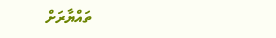ތައްޔާރަށް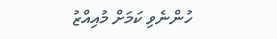ހުންނެވި ކަމަށް މުއިއްޒު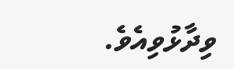ވިދާޅުވިއެވެ.